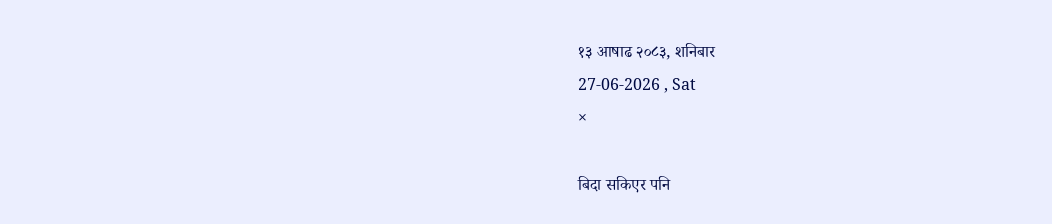१३ आषाढ २०८३, शनिबार
27-06-2026 , Sat
×

बिदा सकिएर पनि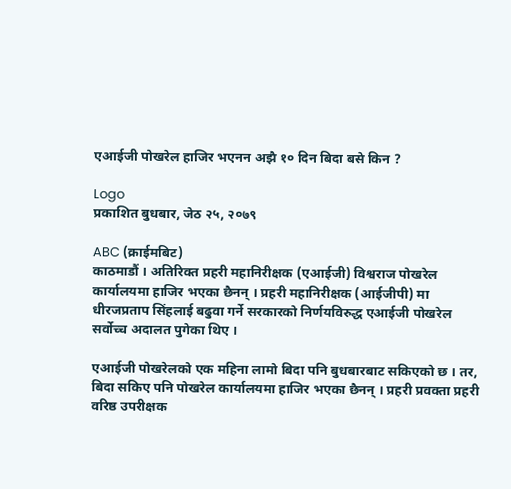एआईजी पोखरेल हाजिर भएनन अझै १० दिन बिदा बसे किन ?

Logo
प्रकाशित बुधबार, जेठ २५, २०७९

ABC (क्राईमबिट)
काठमाडौं । अतिरिक्त प्रहरी महानिरीक्षक (एआईजी) विश्वराज पोखरेल कार्यालयमा हाजिर भएका छैनन् । प्रहरी महानिरीक्षक (आईजीपी) मा धीरजप्रताप सिंहलाई बढुवा गर्ने सरकारको निर्णयविरुद्ध एआईजी पोखरेल सर्वोच्च अदालत पुगेका थिए ।

एआईजी पोखरेलको एक महिना लामो बिदा पनि बुधबारबाट सकिएको छ । तर, बिदा सकिए पनि पोखरेल कार्यालयमा हाजिर भएका छैनन् । प्रहरी प्रवक्ता प्रहरी वरिष्ठ उपरीक्षक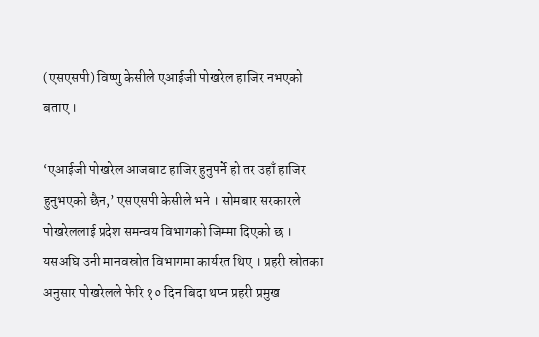(एसएसपी) विष्णु केसीले एआईजी पोखरेल हाजिर नभएको बताए ।

‘एआईजी पोखरेल आजबाट हाजिर हुनुपर्ने हो तर उहाँ हाजिर हुनुभएको छैन,’ एसएसपी केसीले भने । सोमबार सरकारले पोखरेललाई प्रदेश समन्वय विभागको जिम्मा दिएको छ । यसअघि उनी मानवस्रोत विभागमा कार्यरत थिए । प्रहरी स्रोतका अनुसार पोखरेलले फेरि १० दिन बिदा थप्न प्रहरी प्रमुख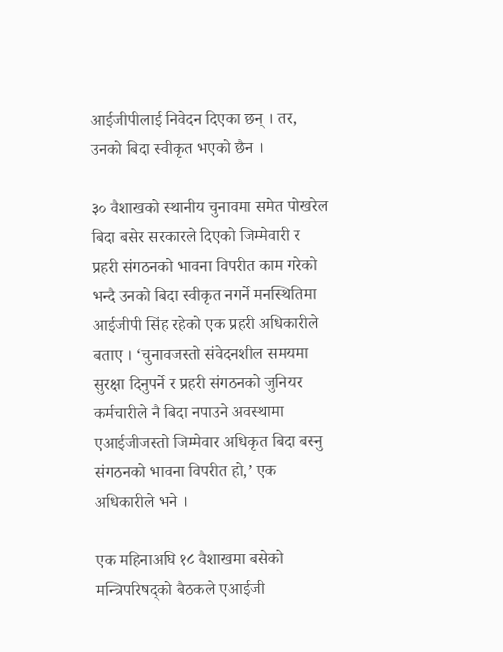आईजीपीलाई निवेदन दिएका छन् । तर, उनको बिदा स्वीकृत भएको छैन ।

३० वैशाखको स्थानीय चुनावमा समेत पोखरेल बिदा बसेर सरकारले दिएको जिम्मेवारी र प्रहरी संगठनको भावना विपरीत काम गरेको भन्दै उनको बिदा स्वीकृत नगर्ने मनस्थितिमा आईजीपी सिंह रहेको एक प्रहरी अधिकारीले बताए । ‘चुनावजस्तो संवेदनशील समयमा सुरक्षा दिनुपर्ने र प्रहरी संगठनको जुनियर कर्मचारीले नै बिदा नपाउने अवस्थामा एआईजीजस्तो जिम्मेवार अधिकृत बिदा बस्नु संगठनको भावना विपरीत हो,’ एक अधिकारीले भने ।

एक महिनाअघि १८ वैशाखमा बसेको मन्त्रिपरिषद्को बैठकले एआईजी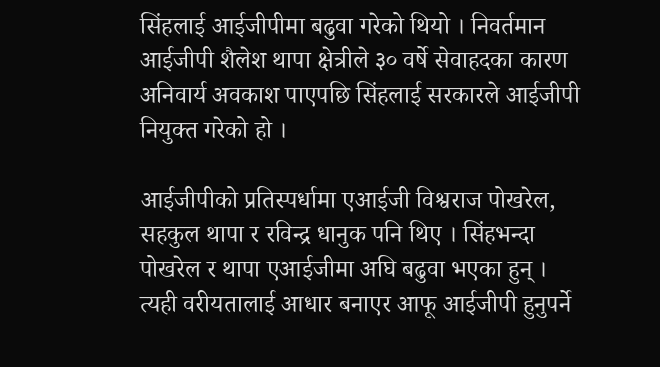सिंहलाई आईजीपीमा बढुवा गरेको थियो । निवर्तमान आईजीपी शैलेश थापा क्षेत्रीले ३० वर्षे सेवाहदका कारण अनिवार्य अवकाश पाएपछि सिंहलाई सरकारले आईजीपी नियुक्त गरेको हो ।

आईजीपीको प्रतिस्पर्धामा एआईजी विश्वराज पोखरेल, सहकुल थापा र रविन्द्र धानुक पनि थिए । सिंहभन्दा पोखरेल र थापा एआईजीमा अघि बढुवा भएका हुन् । त्यही वरीयतालाई आधार बनाएर आफू आईजीपी हुनुपर्ने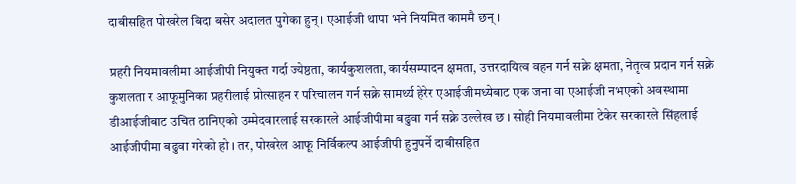दाबीसहित पोखरेल बिदा बसेर अदालत पुगेका हुन् । एआईजी थापा भने नियमित काममै छन् ।

प्रहरी नियमावलीमा आईजीपी नियुक्त गर्दा ज्येष्ठता, कार्यकुशलता, कार्यसम्पादन क्षमता, उत्तरदायित्व वहन गर्न सक्ने क्षमता, नेतृत्व प्रदान गर्न सक्ने कुशलता र आफूमुनिका प्रहरीलाई प्रोत्साहन र परिचालन गर्न सक्ने सामर्थ्य हेरेर एआईजीमध्येबाट एक जना वा एआईजी नभएको अवस्थामा डीआईजीबाट उचित ठानिएको उम्मेदवारलाई सरकारले आईजीपीमा बढुवा गर्न सक्ने उल्लेख छ । सोही नियमावलीमा टेकेर सरकारले सिंहलाई आईजीपीमा बढुवा गरेको हो । तर, पोखरेल आफू निर्विकल्प आईजीपी हुनुपर्ने दाबीसहित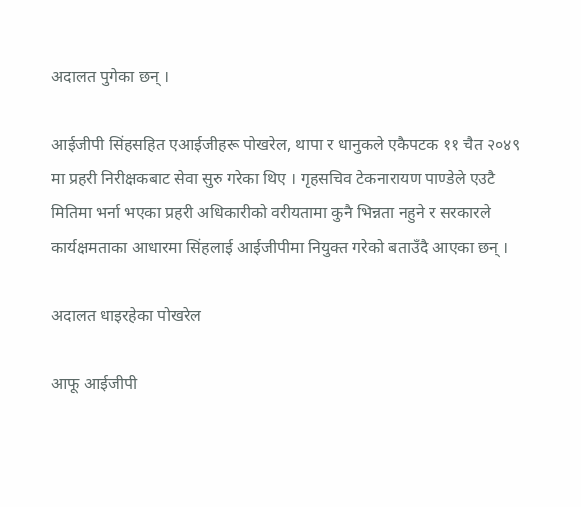अदालत पुगेका छन् ।

आईजीपी सिंहसहित एआईजीहरू पोखरेल, थापा र धानुकले एकैपटक ११ चैत २०४९ मा प्रहरी निरीक्षकबाट सेवा सुरु गरेका थिए । गृहसचिव टेकनारायण पाण्डेले एउटै मितिमा भर्ना भएका प्रहरी अधिकारीको वरीयतामा कुनै भिन्नता नहुने र सरकारले कार्यक्षमताका आधारमा सिंहलाई आईजीपीमा नियुक्त गरेको बताउँदै आएका छन् ।

अदालत धाइरहेका पोखरेल

आफू आईजीपी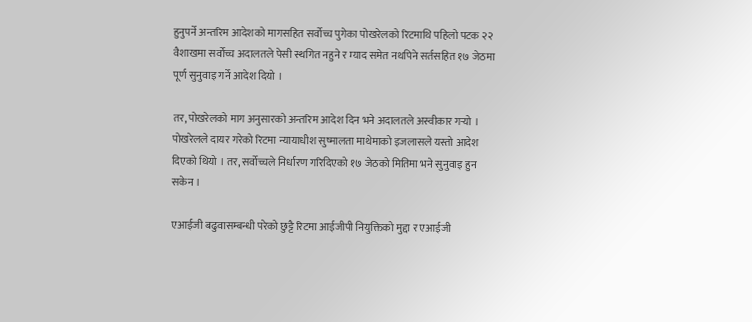हुनुपर्ने अन्तरिम आदेशको मागसहित सर्वोच्च पुगेका पोखरेलको रिटमाथि पहिलो पटक २२ वैशाखमा सर्वोच्च अदालतले पेसी स्थगित नहुने र म्याद समेत नथपिने सर्तसहित १७ जेठमा पूर्ण सुनुवाइ गर्ने आदेश दियो ।

तर, पोखरेलको माग अनुसारको अन्तरिम आदेश दिन भने अदालतले अस्वीकार गर्‍यो । पोखरेलले दायर गरेको रिटमा न्यायाधीश सुष्मालता माथेमाको इजलासले यस्तो आदेश दिएको थियो । तर, सर्वोच्चले निर्धारण गरिदिएको १७ जेठको मितिमा भने सुनुवाइ हुन सकेन ।

एआईजी बढुवासम्बन्धी परेको छुट्टै रिटमा आईजीपी नियुक्तिको मुद्दा र एआईजी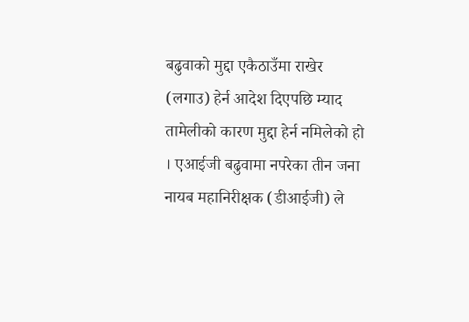बढुवाको मुद्दा एकैठाउँमा राखेर (लगाउ) हेर्न आदेश दिएपछि म्याद तामेलीको कारण मुद्दा हेर्न नमिलेको हो । एआईजी बढुवामा नपरेका तीन जना नायब महानिरीक्षक (डीआईजी) ले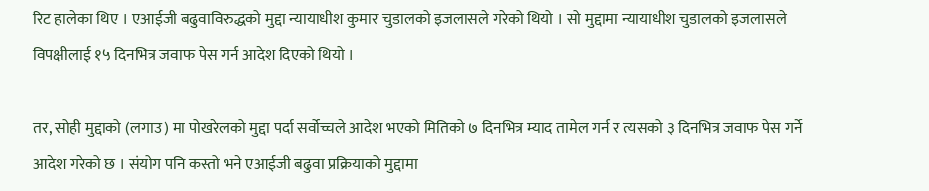रिट हालेका थिए । एआईजी बढुवाविरुद्धको मुद्दा न्यायाधीश कुमार चुडालको इजलासले गरेको थियो । सो मुद्दामा न्यायाधीश चुडालको इजलासले विपक्षीलाई १५ दिनभित्र जवाफ पेस गर्न आदेश दिएको थियो ।

तर, सोही मुद्दाको (लगाउ) मा पोखरेलको मुद्दा पर्दा सर्वोच्चले आदेश भएको मितिको ७ दिनभित्र म्याद तामेल गर्न र त्यसको ३ दिनभित्र जवाफ पेस गर्ने आदेश गरेको छ । संयोग पनि कस्तो भने एआईजी बढुवा प्रक्रियाको मुद्दामा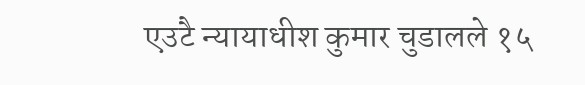एउटै न्यायाधीश कुमार चुडालले १५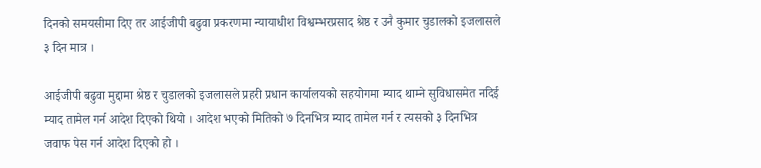दिनको समयसीमा दिए तर आईजीपी बढुवा प्रकरणमा न्यायाधीश विश्वम्भरप्रसाद श्रेष्ठ र उनै कुमार चुडालको इजलासले ३ दिन मात्र ।

आईजीपी बढुवा मुद्दामा श्रेष्ठ र चुडालको इजलासले प्रहरी प्रधान कार्यालयको सहयोगमा म्याद थाम्ने सुविधासमेत नदिई म्याद तामेल गर्न आदेश दिएको थियो । आदेश भएको मितिको ७ दिनभित्र म्याद तामेल गर्न र त्यसको ३ दिनभित्र जवाफ पेस गर्न आदेश दिएको हो ।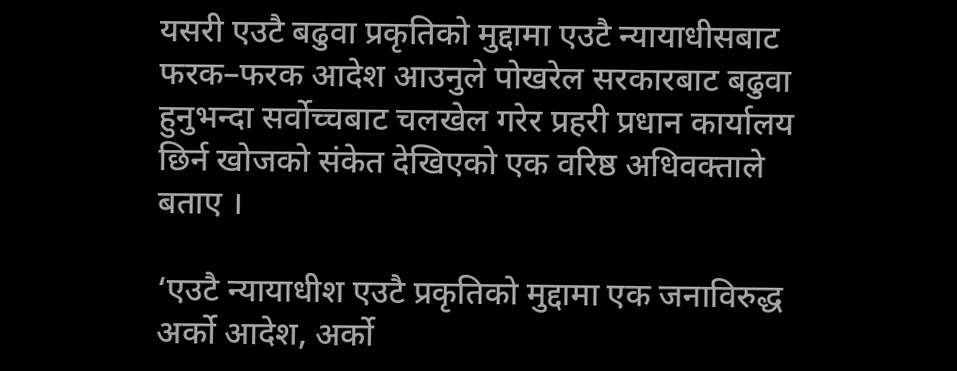यसरी एउटै बढुवा प्रकृतिको मुद्दामा एउटै न्यायाधीसबाट फरक–फरक आदेश आउनुले पोखरेल सरकारबाट बढुवा हुनुभन्दा सर्वोच्चबाट चलखेल गरेर प्रहरी प्रधान कार्यालय छिर्न खोजको संकेत देखिएको एक वरिष्ठ अधिवक्ताले बताए ।

‘एउटै न्यायाधीश एउटै प्रकृतिको मुद्दामा एक जनाविरुद्ध अर्को आदेश, अर्को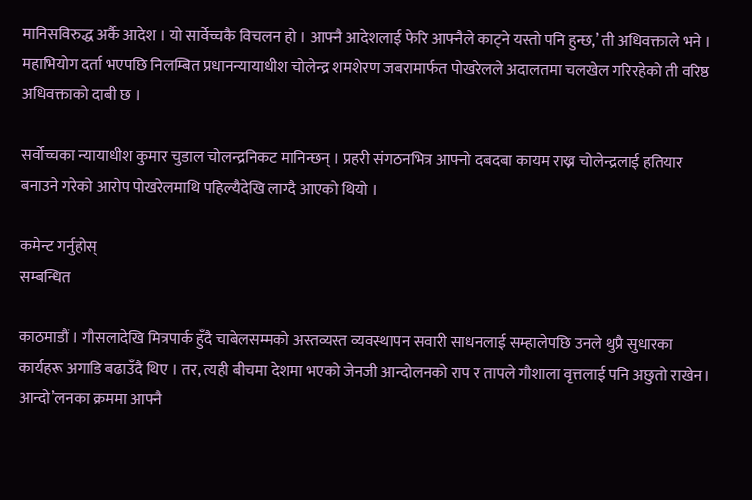मानिसविरुद्ध अर्कै आदेश । यो सार्वेच्चकै विचलन हो । आफ्नै आदेशलाई फेरि आफ्नैले काट्ने यस्तो पनि हुन्छ,’ ती अधिवक्ताले भने । महाभियोग दर्ता भएपछि निलम्बित प्रधानन्यायाधीश चोलेन्द्र शमशेरण जबरामार्फत पोखरेलले अदालतमा चलखेल गरिरहेको ती वरिष्ठ अधिवक्ताको दाबी छ ।

सर्वोच्चका न्यायाधीश कुमार चुडाल चोलन्द्रनिकट मानिन्छन् । प्रहरी संगठनभित्र आफ्नो दबदबा कायम राख्न चोलेन्द्रलाई हतियार बनाउने गरेको आरोप पोखरेलमाथि पहिल्यैदेखि लाग्दै आएको थियो ।

कमेन्ट गर्नुहोस्
सम्बन्धित

काठमाडौं । गौसलादेखि मित्रपार्क हुँदै चाबेलसम्मको अस्तव्यस्त व्यवस्थापन सवारी साधनलाई सम्हालेपछि उनले थुप्रै सुधारका कार्यहरू अगाडि बढाउँदै थिए । तर, त्यही बीचमा देशमा भएको जेनजी आन्दोलनको राप र तापले गौशाला वृत्तलाई पनि अछुतो राखेन। आन्दो’लनका क्रममा आफ्नै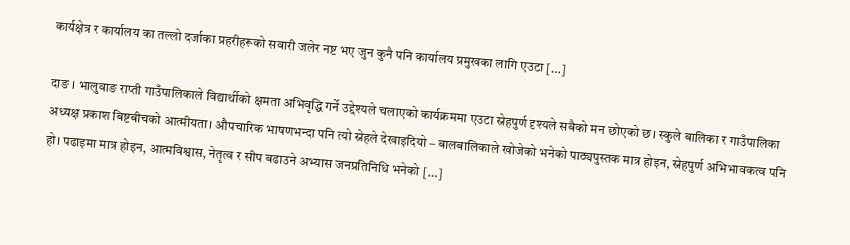कार्यक्षेत्र र कार्यालय का तल्लो दर्जाका प्रहरीहरूको सवारी जलेर नष्ट भए जुन कुनै पनि कार्यालय प्रमुखका लागि एउटा […]

दाङ । भालुवाङ राप्ती गाउँपालिकाले विद्यार्थीको क्षमता अभिवृद्धि गर्ने उद्देश्यले चलाएको कार्यक्रममा एउटा स्नेहपुर्ण दृश्यले सबैको मन छोएको छ। स्कुले बालिका र गाउँपालिका अध्यक्ष प्रकाश बिष्टबीचको आत्मीयता। औपचारिक भाषणभन्दा पनि त्यो स्नेहले देखाइदियो – बालबालिकाले खोजेको भनेको पाठ्यपुस्तक मात्र होइन, स्नेहपुर्ण अभिभावकत्व पनि हो। पढाइमा मात्र होइन, आत्मविश्वास, नेतृत्व र सीप बढाउने अभ्यास जनप्रतिनिधि भनेको […]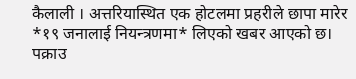कैलाली । अत्तरियास्थित एक होटलमा प्रहरीले छापा मारेर *१९ जनालाई नियन्त्रणमा* लिएको खबर आएको छ। पक्राउ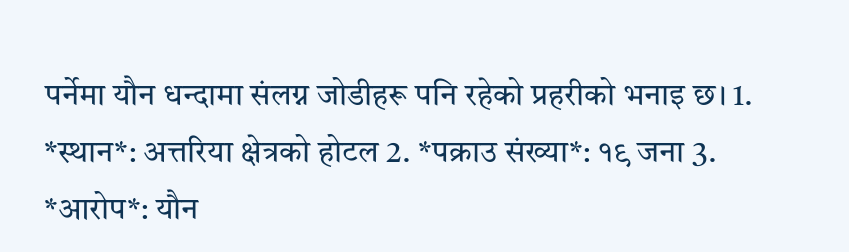पर्नेमा यौन धन्दामा संलग्न जोडीहरू पनि रहेको प्रहरीको भनाइ छ। 1. *स्थान*: अत्तरिया क्षेत्रको होटल 2. *पक्राउ संख्या*: १९ जना 3. *आरोप*: यौन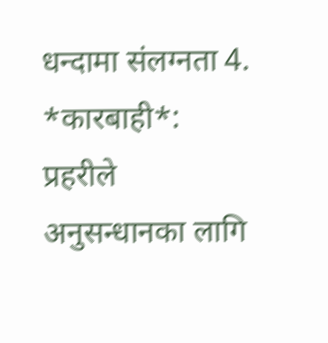धन्दामा संलग्नता 4. *कारबाही*: प्रहरीले अनुसन्धानका लागि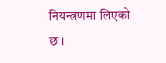नियन्त्रणमा लिएको छ ।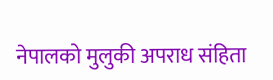नेपालको मुलुकी अपराध संहिता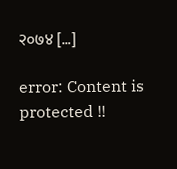२०७४ […]

error: Content is protected !!